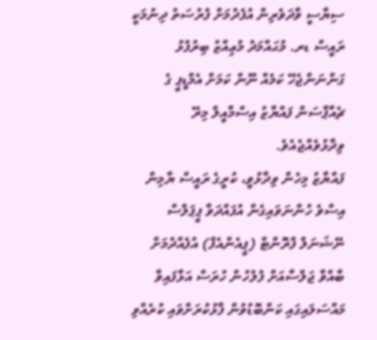ސިޔާސީ ވާދަވެރިން އުފެދުމަށް ފުރުސަތު ދިނުމަކީ ރައީސް ޑރ. މުޙައްމަދު މުޢިއްޒު ބިރުފުޅު ގަންނަންޖެހޭ ކަމެއް ނޫން ކަމަށް އެމްޑީޕީ ގެ ޗެއާޕާސަން ފައްޔާޒު އިސްމާއީލް މިރޭ ވިދާޅުވެއްޖެއެވެ.
ފައްޔާޒު މިހެން ވިދާޅުވީ، ކުރީގެ ރައީސް ޔާމިން އިސްވެ ހުންނަވައިގެން އުފައްދަވާ ޕީޕަލްސް ނޭޝަނަލް ފްރޮންޓް (ޕީއެންއެފް) އުފެއްދުމަށް ބާއްވާ ޖަލްސާއަށް ފުލުހުން ހުރަސް އަޅާފައިވާ މައްސަލައިގައި ކަންބޮޑުވުން ފާޅުކުރަށްވައި ކުރެއްވި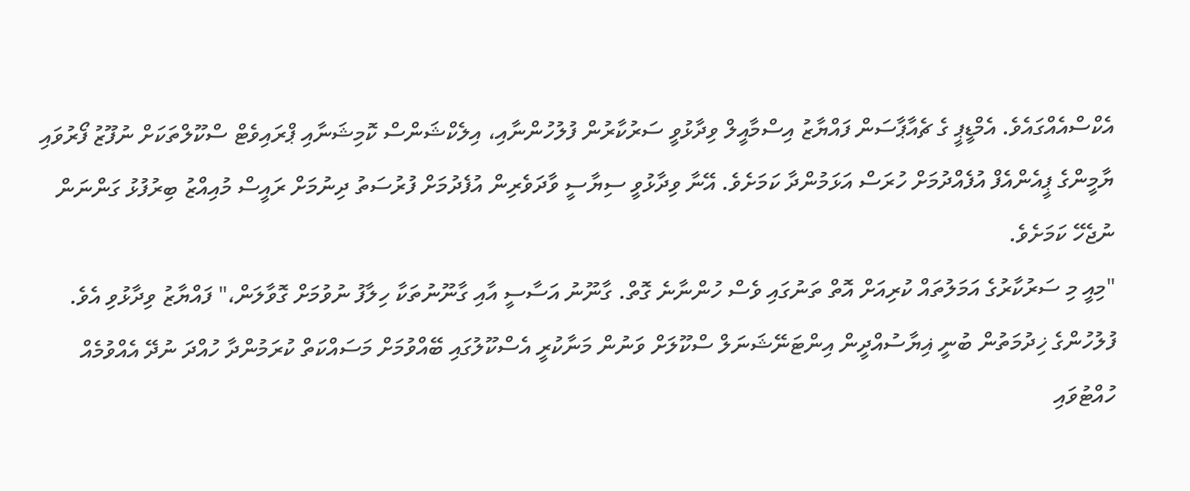އެކްސްއެއްގައެވެ. އެމްޑީޕީ ގެ ޗެއާޕާސަން ފައްޔާޒު އިސްމާއީލް ވިދާޅުވީ ސަރުކާރުން ފުލުހުންނާއި، އިލެކްޝަންސް ކޮމިޝަނާއި ޕްރައިވެޓް ސްކޫލްތަކަށް ނުފޫޒު ފޯރުވައި ޔާމީންގެ ޕީއެންއެފް އުފެއްދުމަށް ހުރަސް އަޅަމުންދާ ކަމަށެވެ. އޭނާ ވިދާޅުވީ ސިޔާސީ ވާދަވެރިން އުފެދުމަށް ފުރުސަތު ދިނުމަށް ރައީސް މުއިއްޒު ބިރުފުޅު ގަންނަން ނުޖެހޭ ކަމަށެވެ.
"މިއީ މި ސަރުކާރުގެ އަމަލުތައް ކުރިއަށް އޮތް ތަނުގައި ވެސް ހުންނާނެ ގޮތް. ގާނޫނު އަސާސީ އާއި ގާނޫނުތަކާ ހިލާފު ނުވުމަށް ގޮވާލަން،" ފައްޔާޒު ވިދާޅުވި އެވެ.
ފުލުހުންގެ ޚިދުމަތުން ބުނީ ޣިޔާސުއްދީން އިންޓަނޭޝަނަލް ސްކޫލަށް ވަނުން މަނާކުރީ އެސްކޫލުގައި ބޭއްވުމަށް މަސައްކަތް ކުރަމުންދާ ހުއްދަ ނުދޭ އެއްވުމެއް ހުއްޓުވައި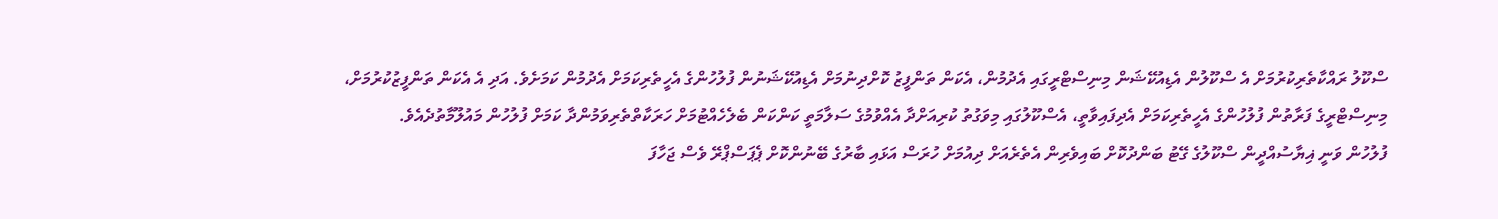ސްކޫލު ރައްކާތެރިކުރުމަށް އެ ސްކޫލުން އެޑިއުކޭޝަން މިނިސްޓްރީގައި އެދުމުން، އެކަން ތަންފީޒު ކޮށްދިނުމަށް އެޑިއުކޭޝަނުން ފުލުހުންގެ އެހީތެރިކަމަށް އެދުމުން ކަމަށެވެ. އަދި އެ އެކަން ތަންފީޒުކުރުމަށް، މިނިސްޓްރީގެ ފަރާތުން ފުލުހުންގެ އެހީތެރިކަމަށް އެދިފައިވާތީ، އެސްކޫލުގައި މިވަގުތު ކުރިއަށްދާ އެއްވުމުގެ ސަލާމަތީ ކަންކަން ބެލެހެއްޓުމަށް ހަރަކާތްތެރިވަމުންދާ ކަމަށް ފުލުހުން މައުލޫމާތުދެއެވެ.
ފުލުހުން ވަނީ ޣިޔާސުއްދީން ސްކޫލުގެ ގޭޓު ބަންދުކޮށް ބައިވެރިން އެތެރެއަށް ދިއުމަށް ހުރަސް އަޅައި ބާރުގެ ބޭނުންކޮށް ޕެޕަސްޕްރޭ ވެސް ޖަހާފަ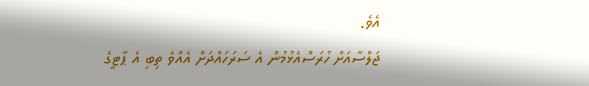އެވެ.
ޖަލްސާއަށް ހުރަސްއެޅުމުން އެ ސަރަހައްދަށް އެއްވެ ތިބި އެ ޕާޓީގެ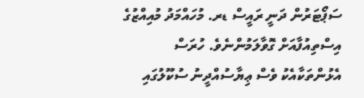ސަޕޯޓަރުން ދަނީ ރައީސް ޑރ. މުހައްމަދު މުއިއްޒުގެ އިސްތިއުފާއަށް ގޮވާލަމުންނެވެ. ހުރަސް އެޅުންތަކާއެކު ވެސް ޢިޔާސުއްދީނު ސުކޫލުގައި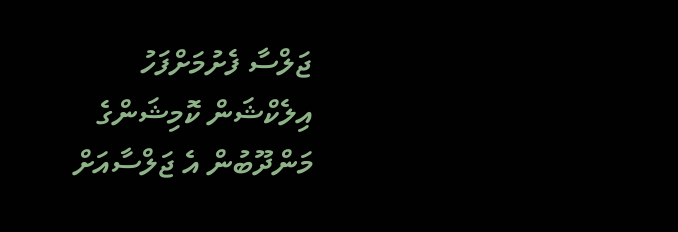ޖަލްސާ ފެށުމަށްފަހު އިލެކްޝަން ކޮމިޝަންގެ މަންދޫބުން އެ ޖަލްސާއަށް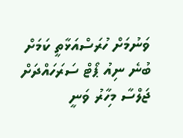ވަނުމަށް ހުރަސްއަޅާތީ ކަމަށް ބުނެ ނިއު ޕޯޓް ސަރަހައްދަށް ޖަލްސާ މިހާރު ވަނީ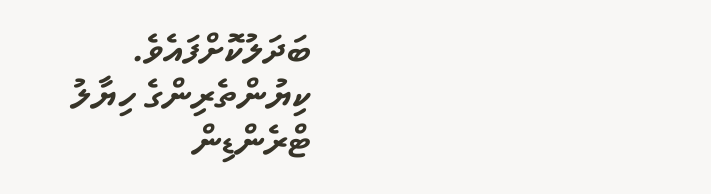ބަދަލުކޮށްފައެވެ.
ކިޔުންތެރިންގެ ހިޔާލު
ޓްރެންޑިން